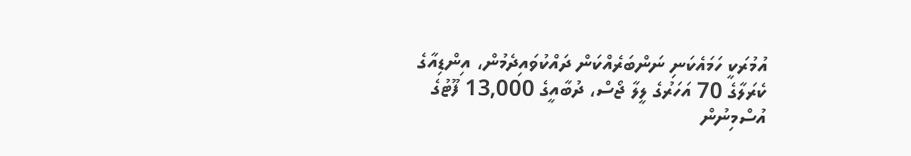އުމުރަކީ ހަމައެކަނި ނަންބަރެއްކަން ދައްކުވައިދެމުން، އިންޑިއާގެ ކެރަލާގެ 70 އަހަރުގެ ލީލާ ޖޯސް، ދުބާއީގެ 13,000 ފޫޓުގެ އުސްމިނުން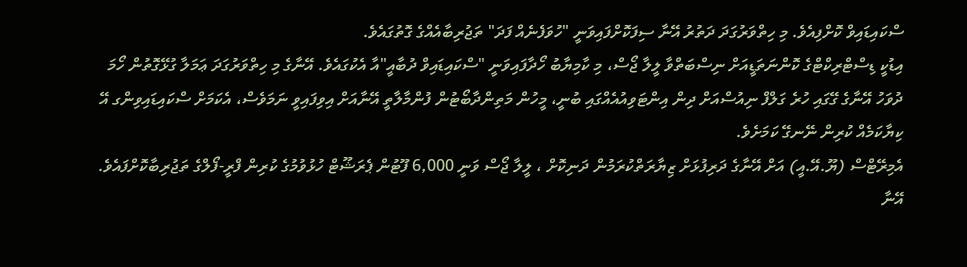ސްކައިޑައިވް ކޮށްފިއެވެ. މި ހިތްވަރުގަދަ ދަތުރު އޭނާ ސިފަކޮށްފައިވަނީ "ހުވަފެނެއް ފަދަ" ތަޖުރިބާއެއްގެ ގޮތުގައެވެ.
އިޑުކީ ޑިސްޓްރިކްޓްގެ ކޮންނަތަޑީއަށް ނިސްބަތްވާ ލީލާ ޖޯސް، މި ކާމިޔާބު ހޯދާފައިވަނީ "ސްކައިޑައިވް ދުބާއީ"އާ އެކުގައެވެ. އޭނާގެ މި ހިތްވަރުގަދަ ޢަމަލާ ގުޅޭގޮތުން ހޯމަ ދުވަހު އޭނާގެ ގޭގައި ހުރެ ގަލްފް ނިއުސްއަށް ދިން އިންޓަވިއުއެއްގައި ބުނީ، މީހުން މަތިންދާބޯޓުން ފުންމާލާތީ އޭނާއަށް އިވިފައިވީ ނަމަވެސް، އެކަމަށް ސްކައިޑައިވިންގ އޭ ކިޔާކަމެއް ކުރިން ނޭނގޭ ކަމަށެވެ.
އެމިރޭޓްސް (ޔޫ.އޭ.އީ) އަށް އޭނާގެ ދަރިފުޅަށް ޒިޔާރަތްކުރަމުން ދަނިކޮށް ، ލީލާ ޖޯސް ވަނީ 6,000 ފޫޓުން ޕެރަޝޫޓް ހުޅުވުމުގެ ކުރިން ފްރީ-ފޯލްގެ ތަޖުރިބާކޮށްފައެވެ. އޭނާ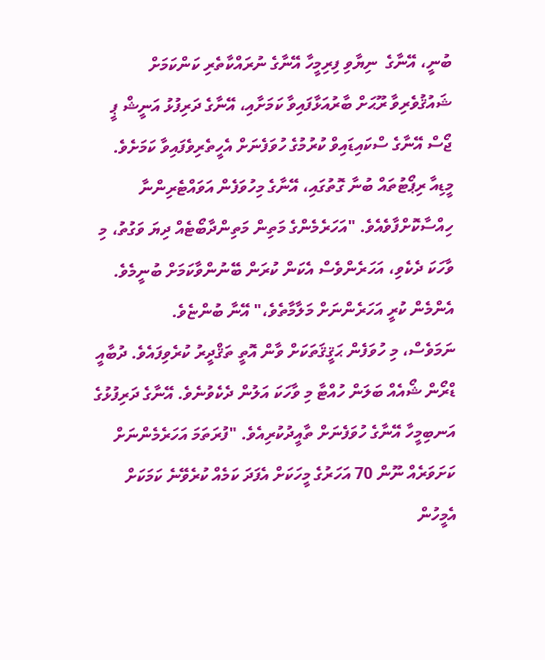ބުނީ، އޭނާގެ  ނިޔާވި ފިރިމީހާ އޭނާގެ ނުރައްކާތެރި ކަންކަމަށް ޝައުޤުވެރިވާ ރޫޙަށް ބާރުއަޅާފައިވާ ކަމަށާއި، އޭނާގެ ދަރިފުޅު އަނީޝް ޕީ ޖޯސް އޭނާގެ ސްކައިޑައިވް ކުރުމުގެ ހުވަފެނަށް އެހީތެރިވެފައިވާ ކަމަށެވެ.
މީޑިއާ ރިޕޯޓުތައް ބުނާ ގޮތުގައި، އޭނާގެ މިހުވަފެން އަވައްޓެރިންނާ ހިއްސާކޮށްފާވެއެވެ. "އަހަރެމެންގެ މަތިން މަތިންދާބޯޓެއް ދިޔަ ވަގުތު، މި ވާހަކަ ދެކެވި، އަހަރެންވެސް އެކަން ކުރަން ބޭނުންވާކަމަށް ބުނީމެވެ. އެންމެން ކުރީ އަހަރެންނަށް މަލާމާތެވެ،" އޭނާ ބުންޏެވެ.
ނަމަވެސް، މި ހުވަފެން ޙަޤީޤަތަކަށް ވާން އޮތީ ތަޤްދީރު ކުރެވިފައެވެ. ދުބާއީ ޑްރޯން ޝޯއެއް ބަލަން ހުއްޓާ މި ވާހަކަ އަލުން ދެކެވުނެވެ. އޭނާގެ ދަރިފުޅުގެ އަނބިމީހާ އޭނާގެ ހުވަފެނަށް ތާއީދުކުރިއެވެ. "ފުރަތަމަ އަހަރެމެންނަށް ކަށަވަރެއް ނޫން 70 އަހަރުގެ މީހަކަށް އެފަދަ ކަމެއް ކުރެވޭނެ ކަމަކަށް އެމީހުން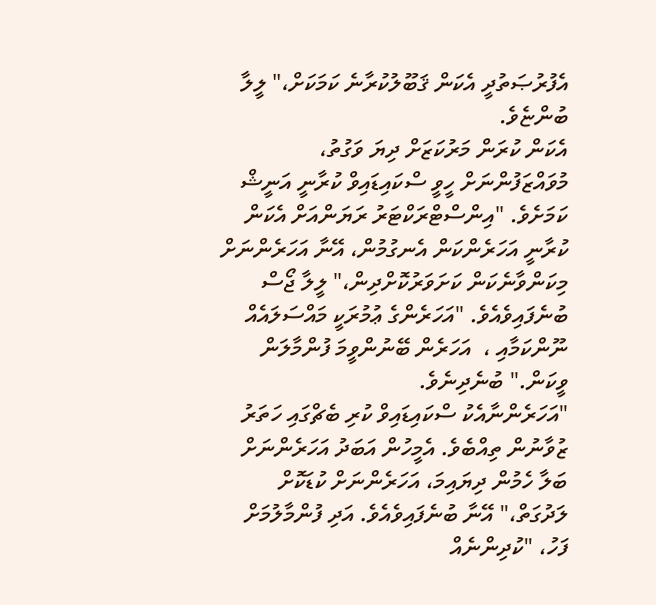އެފުރުޞަތުދީ އެކަން ޤަބޫލުކުރާނެ ކަމަކަށް،" ލީލާ ބުންޏެވެ.
އެކަން ކުރަން މަރުކަޒަށް ދިޔަ ވަގުތު، މުވައްޒަފުންނަށް ހީވީ ސްކައިޑައިވް ކުރާނީ އަނީޝް ކަމަށެވެ. "އިންސްޓްރަކްޓަރު ރަޔަންއަށް އެކަން ކުރާނީ އަހަރެންކަން އެނގުމުން، އޭނާ އަހަރެންނަށް މިކަންވާނެކަން ކަށަވަރުކޮށްދިން،" ލީލާ ޖޯސް ބުނެފައިވެއެވެ. "އަހަރެންގެ ޢުމުރަކީ މައްސަލައެއް ނޫންކަމާއި ،  އަހަރެން ބޭނުންވީމަ ފުންމާލަން ވީކަން." ބުނެދިނެވެ.
"އަހަރެންނާއެކު ސްކައިޑައިވް ކުރި ބެޗްގައި ހަތަރު ޒުވާނުން ތިއްބެވެ. އެމީހުން އަބަދު އަހަރެންނަށް ބަލާ ހެމުން ދިޔައިމަ، އަހަރެންނަށް ކުޑަކޮށް ލަދުގަތް،" އޭނާ ބުނެފައިވެއެވެ. އަދި ފުންމާލުމަށް ފަހު، "ކުދިންނެއް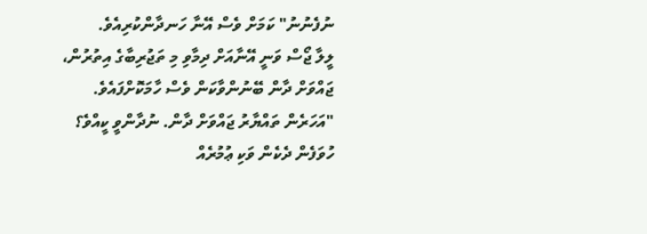ނުފެނުނު" ކަމަށް ވެސް އޭނާ ހަނދާންކުރިއެވެ.
ލީލާ ޖޯސް ވަނީ އޭނާއަށް ދިމާވި މި ތަޖުރިބާގެ އިތުރުން، ޖައްވަށް ދާން ބޭނުންވާކަން ވެސް ހާމަކޮށްފައެވެ. "އަހަރެން ތައްޔާރު ޖައްވަށް ދާން. ނުދާންވީ ކީއްވެ؟ ހުވަފެން ދެކެން ވަކި ޢުމުރެއް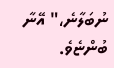ނުބަލާނެ،" އޭނާ ބުންޏެވެ.